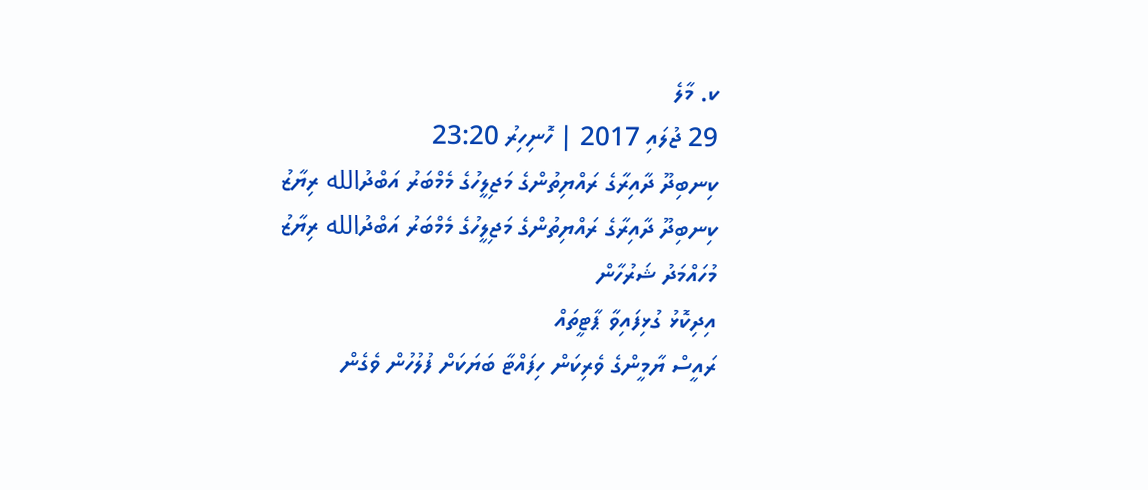ކ. މާލެ
29 ޖުލައި 2017 | ހޮނިހިރު 23:20
ކިނބިދޫ ދާއިރާގެ ރައްޔިތުންގެ މަޖިލީހުގެ މެމްބަރު އަބްދުالله ރިޔާޒު
ކިނބިދޫ ދާއިރާގެ ރައްޔިތުންގެ މަޖިލީހުގެ މެމްބަރު އަބްދުالله ރިޔާޒު
މުހައްމަދު ޝަރުހާން
އިދިކޮޅު ގުޅިފައިވާ ޕާޓީތައް
ރައީސް ޔާމީންގެ ވެރިކަން ހިފައްޓާ ބަޔަކަށް ފުލުހުން ވެގެން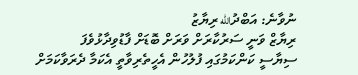ނުވާނެ: އަބްދުالله ރިޔާޒު
ރިޔާޒް ވަނީ ސަރުކާރަށް ވަރަށް ބޮޑަށް ފާޑުވިދާޅުވެފަ
ސިޔާސީ ކަންކަމުގައި ފުލުހުން އެހީތެރިވާތީ އެކަމާ ދެރަވާކަމަށް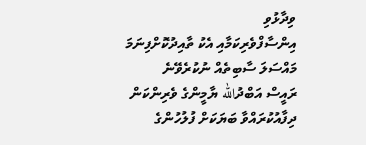ވިދާޅުވި
އިންސާފްވެރިކަމާއި އެކު ތާއިދުކޮށްފިނަމަ މައްސަލަ ސާބިތެއް ނުކުރެވޭނެ
ރައީސް އަބްދުالله ޔާމީންގެ ވެރިންކަން ދިފާއުކުރައްވާ ބަޔަކަށް ފުލުހުންގެ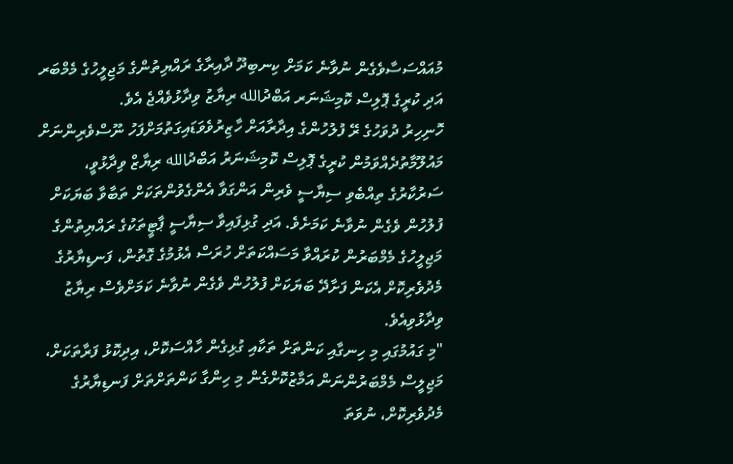މުއައްސަސާވެގެން ނުވާނެ ކަމަށް ކިނބިދޫ ދާއިރާގެ ރައްޔިތުންގެ މަޖިލީހުގެ މެމްބަރ އަދި ކުރީގެ ޕޮލިސް ކޮމިޝަނަރ އަބްދުالله ރިޔާޒު ވިދާޅުވެއްޖެ އެވެ.
ހޮނިހިރު ދުވަހުގެ ރޭ ފުލުހުންގެ އިދާރާއަށް ހާޒިރުވެވަޑައިގަތުމަށްފަހު ނޫސްވެރިންނަށް މައުލޫމާތުދެއްވަމުން ކުރީގެ ޕޮލިސް ކޮމިޝަނަރު އަބްދުالله ރިޔާޒް ވިދާޅުވީ، ސަރުކާރުގެ ތިއްބެވި ސިޔާސީ ވެރިން އަންގަވާ އެންގެވުންތަކަށް ތަބާވާ ބަޔަކަށް ފުލުހުން ވެގެން ނުވާނެ ކަމަށެވެ. އަދި ގުޅިފައިވާ ސިޔާސީ ޕާޓީތަކުގެ ރައްޔިތުންގެ މަޖިލީހުގެ މެމްބަރުން ކުރައްވާ މަސައްކަތަށް ހުރަސް އެޅުމުގެ ގޮތުން، ފަނޑިޔާރުގެ މެދުވެރިކޮށް އެކަން ފަށާދޭ ބަޔަކަށް ފުލުހުން ވެގެން ނުވާނެ ކަމަށްވެސް ރިޔާޒު ވިދާޅުވިއެވެ.
"މި ގައުމުގައި މި ހިނގާއި ކަންތަށް ތަކާއި ގުޅިގެން ހާއްސަކޮށް، އިދިކޮޅު ފަރާތަކަށް، މަޖިލީސް މެމްބަރުންނަން އަމާޒުކޮށްގެން މި ހިންގާ ކަންތަށްތަށް ފަނޑިޔާރުގެ މެދުވެރިކޮށް، ނުވަތަ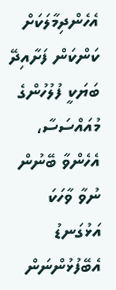އެހެންދިމާލަކަށް ކަންކަން ފަށާއިދޭ ބަޔަކީ ފުލުހުންގެ މުއައްސަސާ، އެހެންވާ ބޭނުން ނުވާ ވާހަކަ އަޅުގަނޑު އެބޭފުޅުންނަން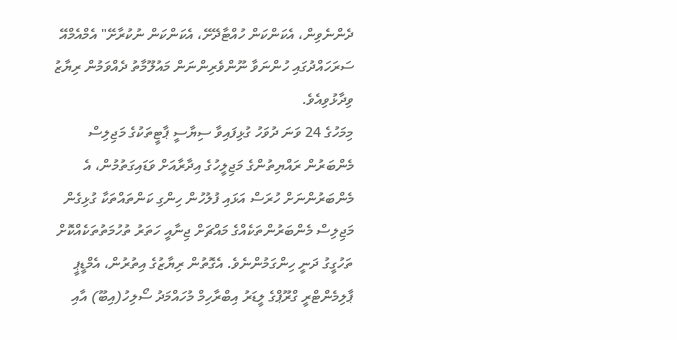ދެންނެވިން، އެކަންކަން ހުއްޓާދޭށޭ، އެކަންކަން ނުކުރާށޭ" އެމްއެމްއޭ ސަރަހައްދުގައި ހުންނަވާ ނޫންވެރިންނަން މައުލޫމާތު ދެއްވަމުން ރިޔާޒު ވިދާޅުވިއެވެ.
މިމަހުގެ 24 ވަނަ ދުވަހު ގުޅިފައިވާ ސިޔާސީ ޕާޓީތަކުގެ މަޖިލިސް މެންބަރުން ރައްޔިތުންގެ މަޖިލީހުގެ އިދާރާއަށް ވަޑައިގަތުމުން، އެ މެންބަރުންނަށް ހުރަސް އަޅައި ފުލުހުން ހިންގި ކަންތައްތަކާ ގުޅިގެން މަޖިލިސް މެންބަރުންތަކެއްގެ މައްޗަށް ޖިނާއީ ހަތަރު ތުހުމަތުތަކެއްކޮށް ތަހުގީގު ދަނީ ހިންގަމުންނެވެ. އެގޮތުން ރިޔާޒުގެ އިތުރުން، އެމްޑީޕީ ޕާލިމެންޓްރީ ގްރޫޕްގެ ލީޑަރު އިބްރާހިމް މުހައްމަދު ސޯލިހު(އިބޫ) އާއި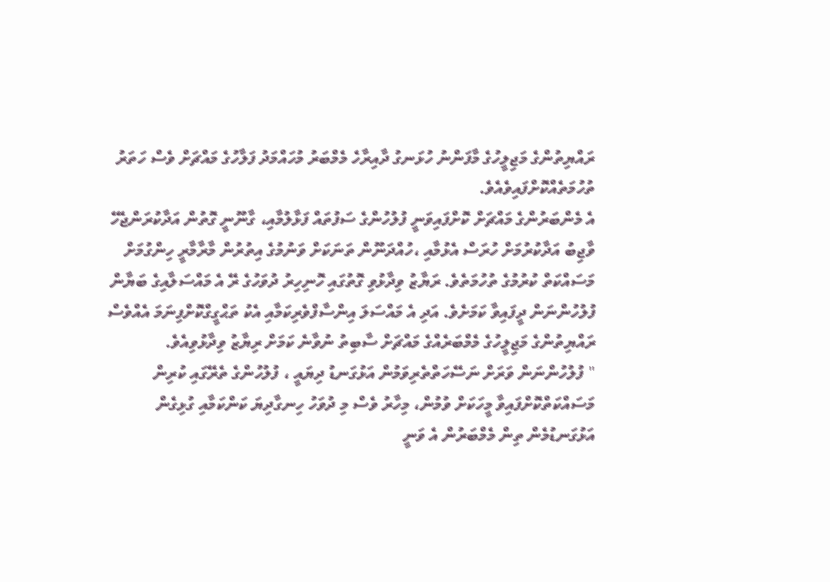ރައްޔިތުންގެ މަޖިލީހުގެ މާފަންނު ހުޅަނގު ދާއިރާހެ މެމްބަރު މުހައްމަދު ފަލާހުގެ މައްޗަށް ވެސް ހަތަރު ތުހުމަތެއްކޮށްފައިވެއެވެ.
އެ މެންބަރުންގެ މައްޗަށް ކޮށްފައިވަނީ ފުލުހުންގެ ސަފުތައް ފަޅާލުމާއި، ގާނޫނީ ގޮތުން އަދާކުރަންޖެހޭ ވާޖިބު އަދާކުރުމަށް ހުރަސް އެޅުމާއި ،ހުއްދަނޫން ތަނަކަށް ވަނުމުގެ އިތުރުން މާރާމާރީ ހިންގުމަށް މަސައްކަތް ކުރުމުގެ ތުހުމަތެވެ. ރަޔާޒު ވިދާޅުވި ގޮތުގައި ހޮނިހިރު ދުވަހުގެ ރޭ އެ މައްސަލާއިގެ ބަޔާން ފުލުހުންނަން ދީފައިވާ ކަމަށެވެ. އަދި އެ މައްސަލަ އިންސާފްވެރިކަމާއި އެކު ތަޙްގީގްކޮށްފިނަމަ އެއްވެސް ރައްޔިތުންގެ މަޖިލީހުގެ މެމްބަރެއްގެ މައްޗަށް ސާބިތު ނުވާނެ ކަމަށް ރިޔާޒު ވިދާޅުވިއެވެ.
" ފުލުހުންނަން ވަރަށް ނަސޭހަތްތެރިވަމުން އަޅުގަނޑު ދިޔައީ ، ފުލުހުންގެ ތެރޭގައި ކުރިން މަސައްކަތްކޮށްފައިވާ މީހަކަށް ވުމުން، މިހާރު ވެސް މި ދުވަހު ހިނގާދިޔަ ކަންކަމާއި ގުޅިގެން އަޅުގަނޑުމެން ތިން މެމްބަރުން އެ ވަނީ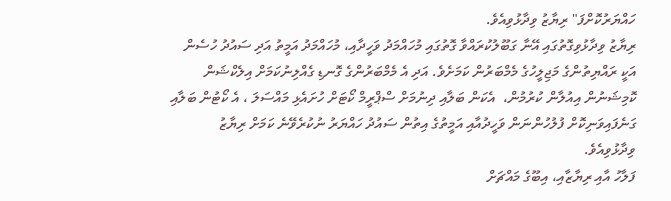ހައްޔަރުކޮށްފަ" ރިޔާޒު ވިދާޅުވިއެވެ.
ރިޔާޒު ވިދާޅުވިގޮތުގައި އޭނާ ގަބޫލުކުރައްވާ ގޮތުގައި މުހައްމަދު ވަހީދާއި، މުހައްމަދު އަމީތު އަދި ސައުދު ހުސެން އަކީ ރައްޔިތުންގެ މަޖިލީހުގެ މެމްބަރުން ކަމަށެވެ. އަދި އެ މެމްބަރުންގެ ގޮނޑި ގެއްލިނުކަމަށް އިލެކްޝަން ކޮމިޝަނުން އިއުލާން ކުރުމުން،  އެކަން ބަލާއި ދިނުމަށް ސްޕްރީމް ކޯޓަށް ހުށައެޅި މައްސަލަ ، އެ ކޯޓުން ބަލާއި ގަނެފައިވަނިކޮށް ފުލުހުންނަން ވަހީދުއާއި އަމީތުގެ އިތުން ސައުދު ހައްޔަރު ނުކުރެވޭނެ ކަމަށް ރިޔާޒު ވިދާޅުވިއެވެ.
ފަލާހު އާއި ރިޔާޒާއި، އިބޫގެ މައްޗަށް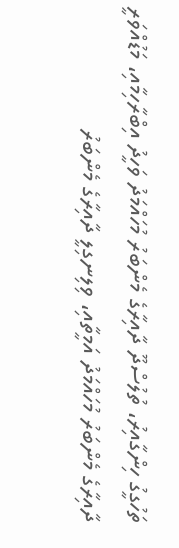ތަހުގީގު ހިންގާއިރު، ތުލުސްދޫ ދާއިރާގެ މެންބަރު މުހައްމަދު ވަހީދު އިބްރާހިމާއި، މަޑުއްވަރީ ދާއިރާގެ މެންބަރު މުހައްމަދު އަމީތާއި، ވިލިނގިލީ ދާއިރާގެ މެންބަރު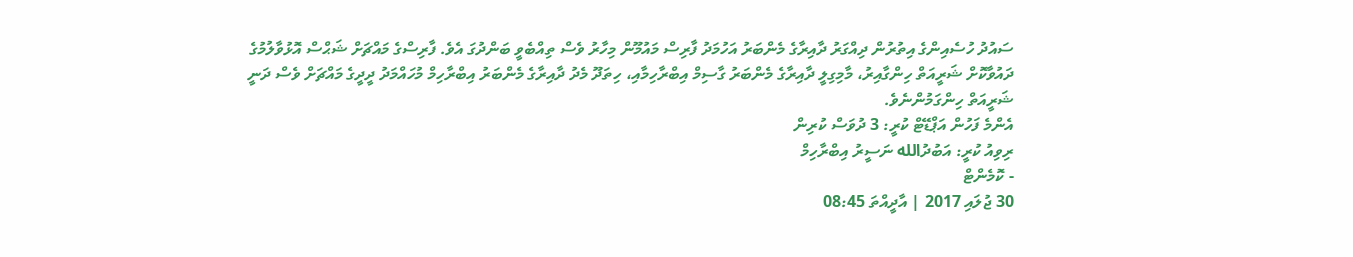ސައުދު ހުސެއިންގެ އިތުރުން ދިއްގަރު ދާއިރާގެ މެންބަރު އަހުމަދު ފާރިސް މައުމޫން މިހާރު ވެސް ތިއްބެވީ ބަންދުގަ އެވެ. ފާރިސްގެ މައްޗަށް ޝަޙްސް އޮޅުވާލުމުގެ ދައުވާކޮށް ޝަރީއަތް ހިންގާއިރު، މާމިގިލީ ދާއިރާގެ މެންބަރު ގާސިމް އިބްރާހިމާއި، ހިތަދޫ މެދު ދާއިރާގެ މެންބަރު އިބްރާހިމް މުހައްމަދު ދީދީގެ މައްޗަށް ވެސް ދަނީ ޝަރީއަތް ހިންގަމުންނެވެ.
އެންމެ ފަހުން އަޕްޑޭޓް ކުރީ: 3 ދުވަސް ކުރިން
ރިވިއު ކުރީ: އަބުދުالله ނަސީރު އިބްރާހިމް
- ކޮމެންޓް
30 ޖުލައި 2017 | އާދީއްތަ 08:45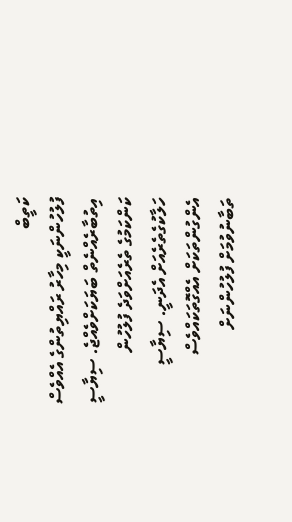ކަތީބް
ފުލުހުންނަކީ މިހާރު ރައްޔިތުންގެ އެއްވެސް އިތުބާރެއްނެތް ބަޔަކަށްވެއްޖެ. ސިޔާސީ ކަންކަމުގެ ތެރެއަށްވަދެ ފުލުހުން ހަލާކުގެތެރެއަށް އެދަނީ. ސިޔާސީ އެންގުންތަކަށް އެއްގޮތަކައްވެސް ތަބާނުވުމަށް ފުލުހުންނަށް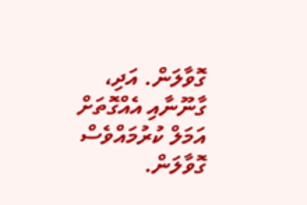ގޮވާލަން. އަދި، ގާނޫނާއި އެއްގޮތަށް އަމަލް ކުރުމައްވެސް ގޮވާލަން.